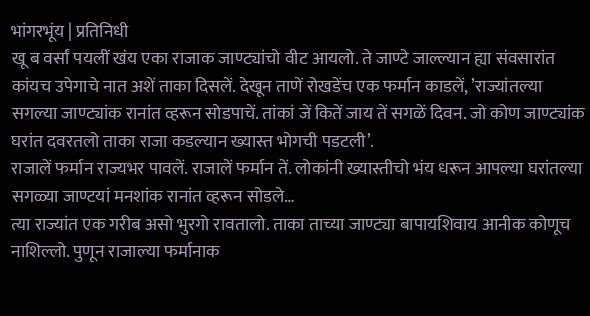भांगरभूंय | प्रतिनिधी
खू ब वर्सां पयलीं खंय एका राजाक जाण्ट्यांचो वीट आयलो. ते जाण्टे जाल्ल्यान ह्या संवसारांत कांयच उपेगाचे नात अशें ताका दिसलें. देखून ताणें रोखडेंच एक फर्मान काडलें, ’राज्यांतल्या सगल्या जाण्ट्यांक रानांत व्हरून सोडपाचें. तांकां जें कितें जाय तें सगळें दिवन. जो कोण जाण्ट्यांक घरांत दवरतलो ताका राजा कडल्यान ख्यास्त भोगची पडटली’.
राजालें फर्मान राज्यभर पावलें. राजालें फर्मान तें. लोकांनी ख्यास्तीचो भंय धरून आपल्या घरांतल्या सगळ्या जाण्टयां मनशांक रानांत व्हरून सोडले…
त्या राज्यांत एक गरीब असो भुरगो रावतालो. ताका ताच्या जाण्ट्या बापायशिवाय आनीक कोणूच नाशिल्लो. पुणून राजाल्या फर्मानाक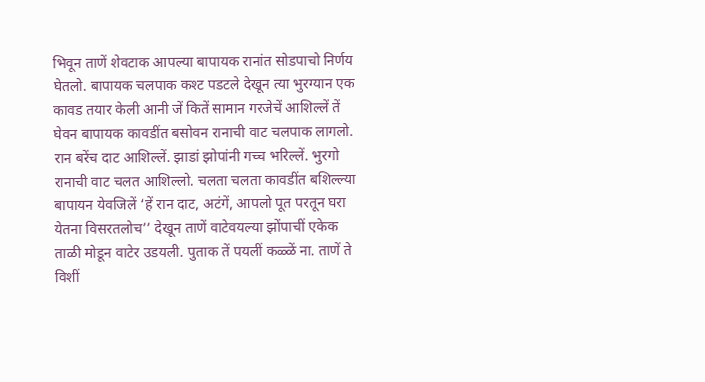भिवून ताणें शेवटाक आपल्या बापायक रानांत सोडपाचो निर्णय घेतलो. बापायक चलपाक कश्ट पडटले देखून त्या भुरग्यान एक कावड तयार केली आनी जें कितें सामान गरजेचें आशिल्लें तें घेवन बापायक कावडींत बसोवन रानाची वाट चलपाक लागलो. रान बरेंच दाट आशिल्लें. झाडां झोपांनी गच्च भरिल्लें. भुरगो रानाची वाट चलत आशिल्लो. चलता चलता कावडींत बशिल्ल्या बापायन येवजिलें ‘हें रान दाट, अटंगें, आपलो पूत परतून घरा येतना विसरतलोच’’ देखून ताणें वाटेवयल्या झोंपाचीं एकेक ताळी मोडून वाटेर उडयली. पुताक तें पयलीं कळ्ळें ना. ताणें ते विशीं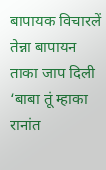बापायक विचारलें तेन्ना बापायन ताका जाप दिली ‘बाबा तूं म्हाका रानांत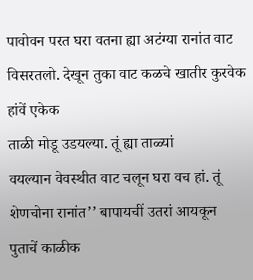पावोवन परत घरा वतना ह्या अटंग्या रानांत वाट विसरतलो. देखून तुका वाट कळचे खातीर कुरवेक हांवें एकेक
ताळी मोडू उडयल्या. तूं ह्या ताळ्यां
वयल्यान वेवस्थीत वाट चलून घरा वच हां. तूं शेणचोना रानांत’’ बापायचीं उतरां आयकून पुताचें काळीक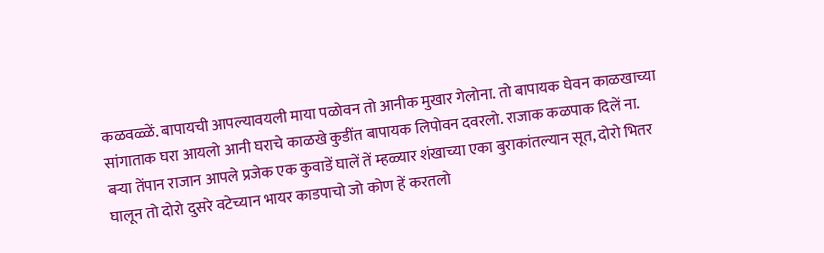कळवळ्ळें. बापायची आपल्यावयली माया पळोवन तो आनीक मुखार गेलोना. तो बापायक घेवन काळखाच्या सांगाताक घरा आयलो आनी घराचे काळखे कुडींत बापायक लिपोवन दवरलो. राजाक कळपाक दिलें ना.
बऱ्या तेंपान राजान आपले प्रजेक एक कुवाडें घालें तें म्हळ्यार शंखाच्या एका बुराकांतल्यान सूत, दोरो भितर घालून तो दोरो दुसरे वटेच्यान भायर काडपाचो जो कोण हें करतलो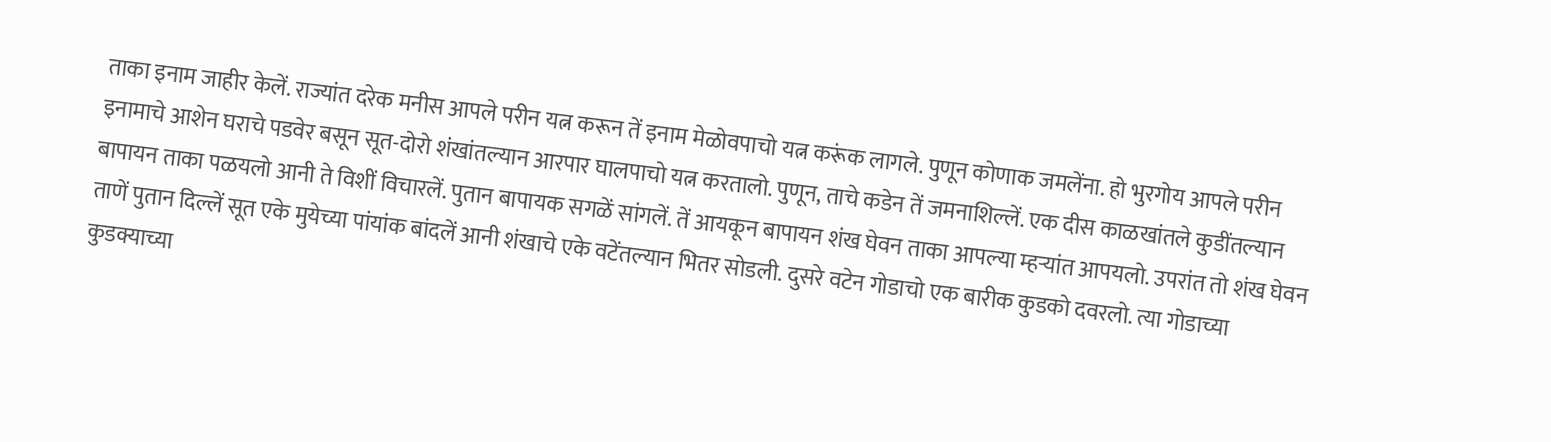ताका इनाम जाहीर केलें. राज्यांत दरेक मनीस आपले परीन यत्न करून तें इनाम मेळोवपाचो यत्न करूंक लागले. पुणून कोणाक जमलेंना. हो भुरगोय आपले परीन इनामाचे आशेन घराचे पडवेर बसून सूत-दोरो शंखांतल्यान आरपार घालपाचो यत्न करतालो. पुणून, ताचे कडेन तें जमनाशिल्लें. एक दीस काळखांतले कुडींतल्यान बापायन ताका पळयलो आनी ते विशीं विचारलें. पुतान बापायक सगळें सांगलें. तें आयकून बापायन शंख घेवन ताका आपल्या म्हऱ्यांत आपयलो. उपरांत तो शंख घेवन ताणें पुतान दिल्लें सूत एके मुयेच्या पांयांक बांदलें आनी शंखाचे एके वटेंतल्यान भितर सोडली. दुसरे वटेन गोडाचो एक बारीक कुडको दवरलो. त्या गोडाच्या कुडक्याच्या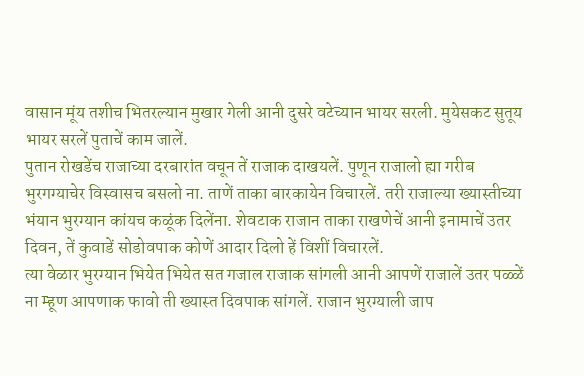वासान मूंय तशीच भितरल्यान मुखार गेली आनी दुसरे वटेच्यान भायर सरली. मुयेसकट सुतूय भायर सरलें पुताचें काम जालें.
पुतान रोखडेंच राजाच्या दरबारांत वचून तें राजाक दाखयलें. पुणून राजालो ह्या गरीब भुरगग्याचेर विस्वासच बसलो ना. ताणें ताका बारकायेन विचारलें. तरी राजाल्या ख्यास्तीच्या भंयान भुरग्यान कांयच कळूंक दिलेंना. शेवटाक राजान ताका राखणेचें आनी इनामाचें उतर दिवन, तें कुवाडें सोडोवपाक कोणें आदार दिलो हें विशीं विचारलें.
त्या वेळार भुरग्यान भियेत भियेत सत गजाल राजाक सांगली आनी आपणें राजालें उतर पळ्ळें ना म्हूण आपणाक फावो ती ख्यास्त दिवपाक सांगलें. राजान भुरग्याली जाप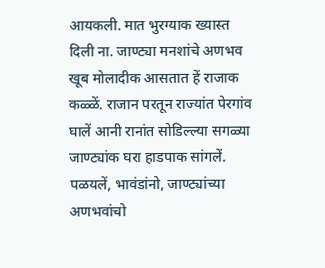आयकली. मात भुरग्याक ख्यास्त
दिली ना. जाण्ट्या मनशांचे अणभव खूब मोलादीक आसतात हें राजाक कळ्ळें. राजान परतून राज्यांत पेरगांव घालें आनी रानांत सोडिल्ल्या सगळ्या जाण्ट्यांक घरा हाडपाक सांगलें.
पळयलें, भावंडांनो, जाण्ट्यांच्या अणभवांचो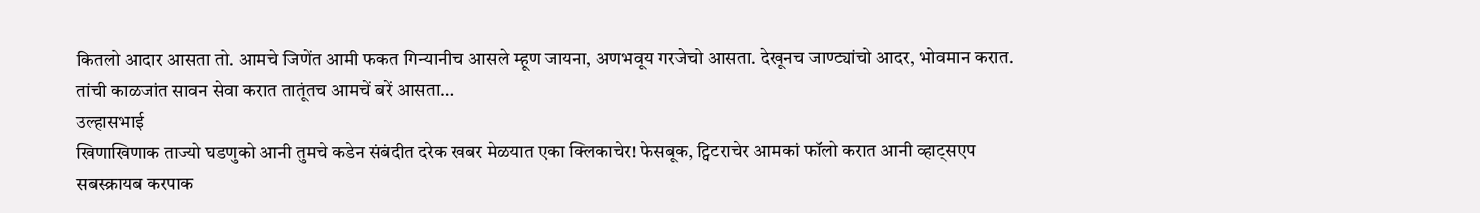कितलो आदार आसता तो. आमचे जिणेंत आमी फकत गिन्यानीच आसले म्हूण जायना, अणभवूय गरजेचो आसता. देखूनच जाण्ट्यांचो आदर, भोवमान करात. तांची काळजांत सावन सेवा करात तातूंतच आमचें बरें आसता…
उल्हासभाई
खिणाखिणाक ताज्यो घडणुको आनी तुमचे कडेन संबंदीत दरेक खबर मेळयात एका क्लिकाचेर! फेसबूक, ट्विटराचेर आमकां फॉलो करात आनी व्हाट्सएप सबस्क्रायब करपाक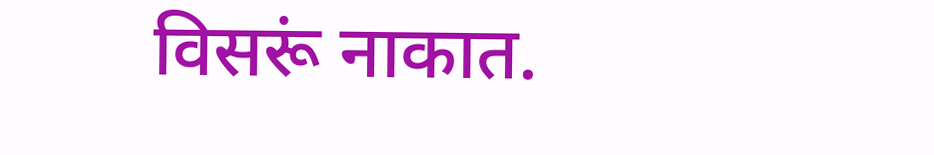विसरूं नाकात.